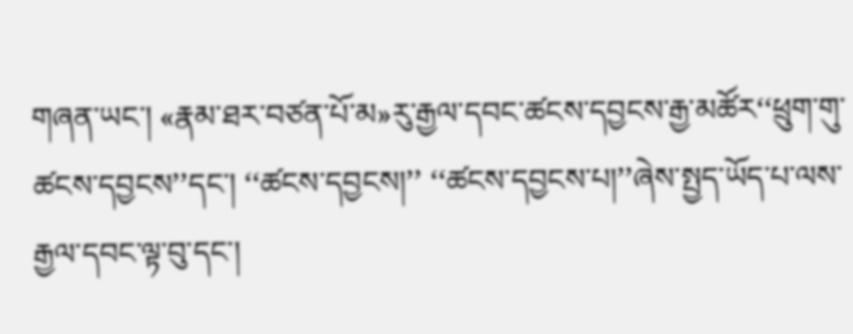གཞན་ཡང་། «རྣམ་ཐར་བཙན་པོ་མ»རུ་རྒྱལ་དབང་ཚངས་དབྱངས་རྒྱ་མཚོར‘‘ཕྲུག་གུ་ཚངས་དབྱངས’’དང་། ‘‘ཚངས་དབྱངས།’’ ‘‘ཚངས་དབྱངས་པ།’’ཞེས་སྤྱད་ཡོད་པ་ལས་རྒྱལ་དབང་ལྟ་བུ་དང་།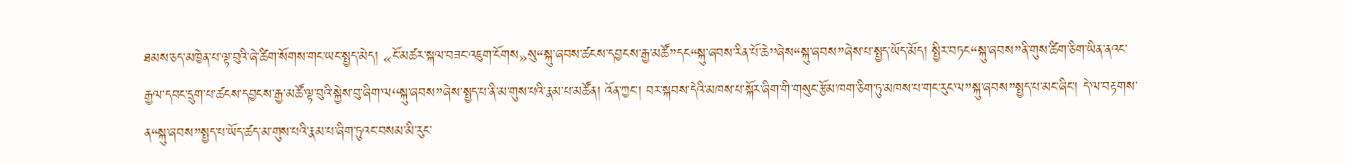ཐམས་ཅད་མཁྱེན་པ་ལྟ་བུའི་ཞེ་ཚིག་སོགས་གང་ཡང་སྤྱད་མེད། «ངོ་མཚར་སྐལ་བཟང་འཇུག་ངོགས»སུ‘‘སྐུ་ཞབས་ཚངས་དབྱངས་རྒྱ་མཚོ’’དང‘‘སྐུ་ཞབས་རིན་པོ་ཆེ’’ཞེས‘‘སྐུ་ཞབས’’ཞེས་པ་སྤྱད་ཡོད་མོད། སྤྱིར་བཏང‘‘སྐུ་ཞབས’’ནི་གུས་ཚིག་ཅིག་ཡིན་ནའང་རྒྱལ་དབང་དྲུག་པ་ཚངས་དབྱངས་རྒྱ་མཚོ་ལྟ་བུའི་སྐྱེས་བུ་ཞིག་ལ‘‘སྐུ་ཞབས’’ཞེས་སྤྱད་པ་ནི་མ་གུས་པའི་རྣམ་པ་མཚོན། འོན་ཀྱང་། བར་སྐབས་དེའི་མཁས་པ་སྐོར་ཞིག་གི་གསུང་རྩོམ་ཁག་ཅིག་ཏུ་མཁས་པ་གང་རུང་ལ”སྐུ་ཞབས”སྤྱད་པ་མང་ཞིང་། དེ་ལ་བརྟགས་ན“སྐུ་ཞབས”སྤྱད་པ་ཡོད་ཚད་མ་གུས་པའི་རྣམ་པ་ཞིག་ཏུའང་བསམ་མི་རུང་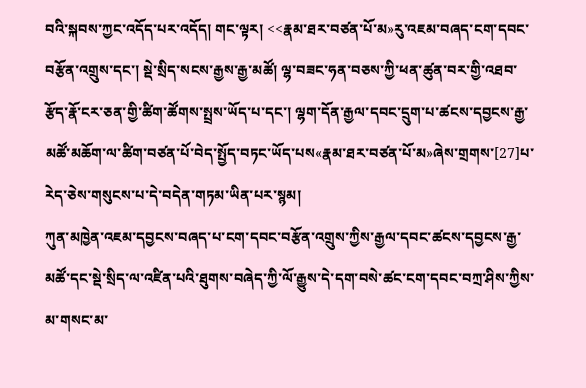བའི་སྐབས་ཀྱང་འདོད་པར་འདོད། གང་ལྟར། <<རྣམ་ཐར་བཙན་པོ་མ»རུ་འཇམ་བཞད་ངག་དབང་བརྩོན་འགྲུས་དང་། སྡེ་སྲིད་སངས་རྒྱས་རྒྱ་མཚོ། ལྷ་བཟང་ཧན་བཅས་ཀྱི་ཕན་ཚུན་བར་གྱི་འཐབ་རྩོད་རྣོ་ངར་ཅན་གྱི་ཚིག་ཚོགས་སྤྲས་ཡོད་པ་དང་། ལྷག་དོན་རྒྱལ་དབང་དྲུག་པ་ཚངས་དབྱངས་རྒྱ་མཚོ་མཆོག་ལ་ཚིག་བཙན་པོ་བེད་སྤྱོད་བཏང་ཡོད་པས«རྣམ་ཐར་བཙན་པོ་མ»ཞེས་གྲགས་[27]པ་རེད་ཅེས་གསུངས་པ་དེ་བདེན་གཏམ་ཡིན་པར་སྙམ།
ཀུན་མཁྱེན་འཇམ་དབྱངས་བཞད་པ་ངག་དབང་བརྩོན་འགྲུས་ཀྱིས་རྒྱལ་དབང་ཚངས་དབྱངས་རྒྱ་མཚོ་དང་སྡེ་སྲིད་ལ་འཛིན་པའི་ཐུགས་བཞེད་ཀྱི་ལོ་རྒྱུས་དེ་དག་བསེ་ཚང་ངག་དབང་བཀྲ་ཤིས་ཀྱིས་མ་གསང་མ་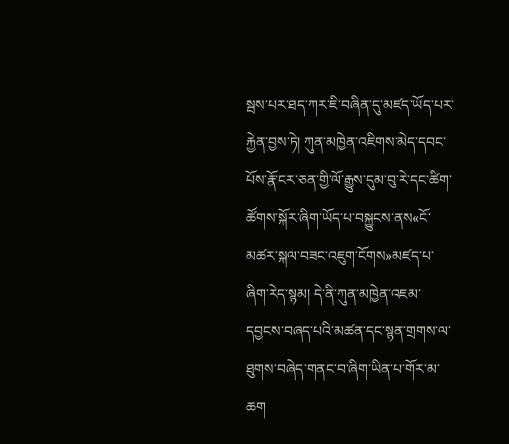སྦས་པར་ཐད་ཀར་ཇི་བཞིན་དུ་མཛད་ཡོད་པར་རྐྱེན་བྱས་ཏེ། ཀུན་མཁྱེན་འཇིགས་མེད་དབང་པོས་རྣོ་ངར་ཅན་གྱི་ལོ་རྒྱུས་དུམ་བུ་རེ་དང་ཚིག་ཚོགས་སྐོར་ཞིག་ཡོད་པ་བསྐྱུངས་ནས«ངོ་མཚར་སྐལ་བཟང་འཇུག་ངོགས»མཛད་པ་ཞིག་རེད་སྙམ། དེ་ནི་ཀུན་མཁྱེན་འཇམ་དབྱངས་བཞད་པའི་མཚན་དང་སྙན་གྲགས་ལ་ཐུགས་བཞེད་གནང་བ་ཞིག་ཡིན་པ་གོར་མ་ཆག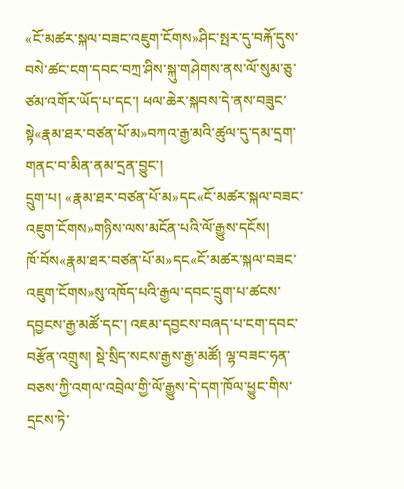«ངོ་མཚར་སྐལ་བཟང་འཇུག་ངོགས»ཤིང་སྤར་དུ་བརྐོ་དུས་བསེ་ཚང་ངག་དབང་བཀྲ་ཤིས་སྐུ་གཤེགས་ནས་ལོ་སུམ་ཅུ་ཙམ་འགོར་ཡོད་པ་དང་། ཕལ་ཆེར་སྐབས་དེ་ནས་བཟུང་སྟེ«རྣམ་ཐར་བཙན་པོ་མ»བཀའ་རྒྱ་མའི་ཚུལ་དུ་དམ་དྲག་གནང་བ་མིན་ནམ་དྲན་བྱུང་།
དྲུག་པ། «རྣམ་ཐར་བཙན་པོ་མ»དང«ངོ་མཚར་སྐལ་བཟང་འཇུག་ངོགས»གཉིས་ལས་མངོན་པའི་ལོ་རྒྱུས་དངོས།
ཁོ་བོས«རྣམ་ཐར་བཙན་པོ་མ»དང«ངོ་མཚར་སྐལ་བཟང་འཇུག་ངོགས»སུ་འཁོད་པའི་རྒྱལ་དབང་དྲུག་པ་ཚངས་དབྱངས་རྒྱ་མཚོ་དང་། འཇམ་དབྱངས་བཞད་པ་ངག་དབང་བརྩོན་འགྲུས། སྡེ་སྲིད་སངས་རྒྱས་རྒྱ་མཚོ། ལྷ་བཟང་ཧན་བཅས་ཀྱི་འགལ་འབྲེལ་གྱི་ལོ་རྒྱུས་དེ་དག་ཁོལ་ཕྱུང་གིས་དྲངས་ཏེ་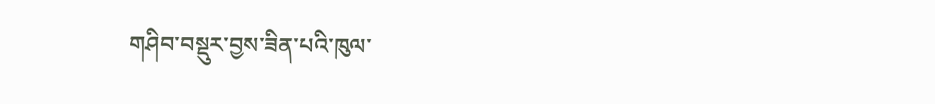གཤིབ་བསྡུར་བྱས་ཟིན་པའི་ཁུལ་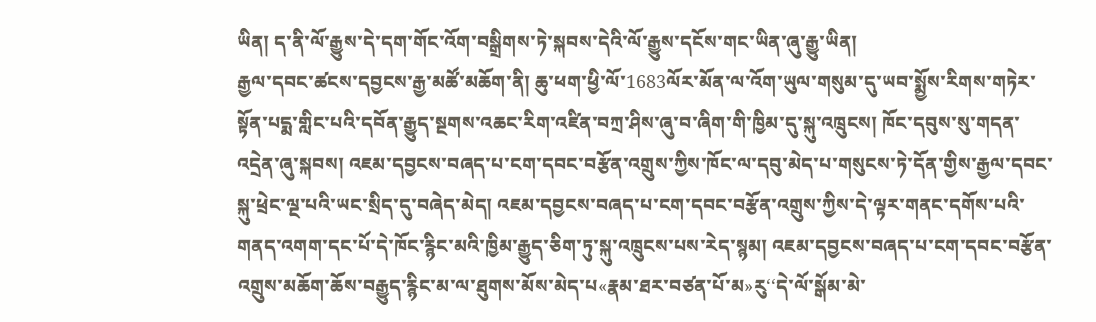ཡིན། ད་ནི་ལོ་རྒྱུས་དེ་དག་གོང་འོག་བསྒྲིགས་ཏེ་སྐབས་དེའི་ལོ་རྒྱུས་དངོས་གང་ཡིན་ཞུ་རྒྱུ་ཡིན།
རྒྱལ་དབང་ཚངས་དབྱངས་རྒྱ་མཚོ་མཆོག་ནི། ཆུ་ཕག་ཕྱི་ལོ་1683ལོར་མོན་ལ་འོག་ཡུལ་གསུམ་དུ་ཡབ་སྨྱོས་རིགས་གཏེར་སྟོན་པདྨ་གླིང་པའི་དབོན་རྒྱུད་སྔགས་འཆང་རིག་འཛིན་བཀྲ་ཤིས་ཞུ་བ་ཞིག་གི་ཁྱིམ་དུ་སྐུ་འཁྲུངས། ཁོང་དབུས་སུ་གདན་འདྲེན་ཞུ་སྐབས། འཇམ་དབྱངས་བཞད་པ་ངག་དབང་བརྩོན་འགྲུས་ཀྱིས་ཁོང་ལ་དབུ་མེད་པ་གསུངས་ཏེ་དོན་གྱིས་རྒྱལ་དབང་སྐུ་ཕྲེང་ལྔ་པའི་ཡང་སྲིད་དུ་བཞེད་མེད། འཇམ་དབྱངས་བཞད་པ་ངག་དབང་བརྩོན་འགྲུས་ཀྱིས་དེ་ལྟར་གནང་དགོས་པའི་གནད་འགག་དང་པོ་དེ་ཁོང་རྙིང་མའི་ཁྱིམ་རྒྱུད་ཅིག་ཏུ་སྐུ་འཁྲུངས་པས་རེད་སྙམ། འཇམ་དབྱངས་བཞད་པ་ངག་དབང་བརྩོན་འགྲུས་མཆོག་ཆོས་བརྒྱུད་རྙིང་མ་ལ་ཐུགས་མོས་མེད་པ«རྣམ་ཐར་བཙན་པོ་མ»རུ‘‘དེ་ལོ་སྒོམ་མེ་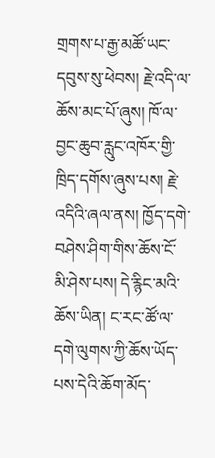གྲགས་པ་རྒྱ་མཚོ་ཡང་དབུས་སུ་ཕེབས། རྗེ་འདི་ལ་ཆོས་མང་པོ་ཞུས། ཁོ་ལ་བྱང་ཆུབ་རླུང་འཁོར་གྱི་ཁྲིད་དགོས་ཞུས་པས། རྗེ་འདིའི་ཞལ་ནས། ཁྱོད་དགེ་བཤེས་ཤིག་གིས་ཆོས་ངོ་མི་ཤེས་པས། དེ་རྙིང་མའི་ཆོས་ཡིན། ང་རང་ཚོ་ལ་དགེ་ལུགས་ཀྱི་ཆོས་ཡོད་པས་དེའི་ཆོག་མོད་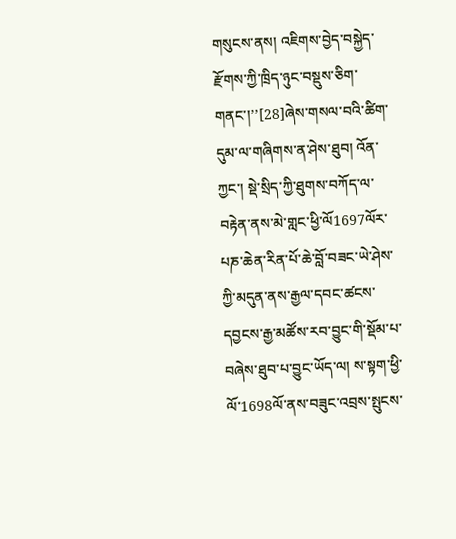གསུངས་ནས། འཇིགས་བྱེད་བསྐྱེད་རྫོགས་ཀྱི་ཁྲིད་ཉུང་བསྡུས་ཅིག་གནང་།’’[28]ཞེས་གསལ་བའི་ཚིག་དུམ་ལ་གཞིགས་ན་ཤེས་ཐུབ། འོན་ཀྱང་། སྡེ་སྲིད་ཀྱི་ཐུགས་བཀོད་ལ་བརྟེན་ནས་མེ་གླང་ཕྱི་ལོ1697ལོར་པཎ་ཆེན་རིན་པོ་ཆེ་བློ་བཟང་ཡེ་ཤེས་ཀྱི་མདུན་ནས་རྒྱལ་དབང་ཚངས་དབྱངས་རྒྱ་མཚོས་རབ་བྱུང་གི་སྡོམ་པ་བཞེས་ཐུབ་པ་བྱུང་ཡོད་ལ། ས་སྟག་ཕྱི་ལོ་1698ལོ་ནས་བཟུང་འབྲས་སྤུངས་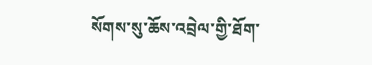སོགས་སུ་ཆོས་འབྲེལ་གྱི་ཐོག་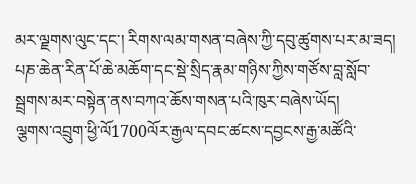མར་ལྗགས་ལུང་དང་། རིགས་ལམ་གསན་བཞེས་ཀྱི་དབུ་ཚུགས་པར་མ་ཟད། པཎ་ཆེན་རིན་པོ་ཆེ་མཆོག་དང་སྡེ་སྲིད་རྣམ་གཉིས་ཀྱིས་གཙོས་བླ་སློབ་སྦྲགས་མར་བསྟེན་ནས་བཀའ་ཆོས་གསན་པའི་ཁུར་བཞེས་ཡོད།
ལྕགས་འབྲུག་ཕྱི་ལོ1700ལོར་རྒྱལ་དབང་ཚངས་དབྱངས་རྒྱ་མཚོའི་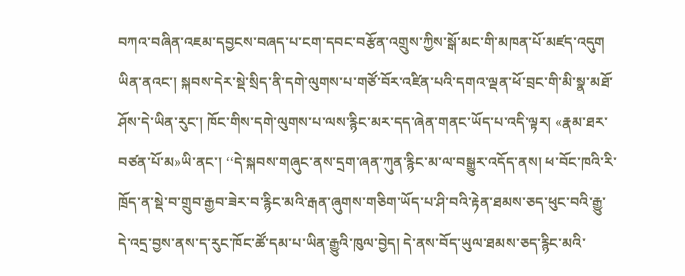བཀའ་བཞིན་འཇམ་དབྱངས་བཞད་པ་ངག་དབང་བརྩོན་འགྲུས་ཀྱིས་སྒོ་མང་གི་མཁན་པོ་མཛད་འདུག ཡིན་ནའང་། སྐབས་དེར་སྡེ་སྲིད་ནི་དགེ་ལུགས་པ་གཙོ་བོར་འཛིན་པའི་དགའ་ལྡན་ཕོ་བྲང་གི་མི་སྣ་མཐོ་ཤོས་དེ་ཡིན་རུང་། ཁོང་གིས་དགེ་ལུགས་པ་ལས་རྙིང་མར་དད་ཞེན་གནང་ཡོད་པ་འདི་ལྟར། «རྣམ་ཐར་བཙན་པོ་མ»ཡི་ནང་། ‘‘དེ་སྐབས་གཞུང་ནས་དྲག་ཞན་ཀུན་རྙིང་མ་ལ་བསྒྱུར་འདོད་ནས། ཕ་བོང་ཁའི་རི་ཁྲོད་ན་སྡེ་བ་གྲུབ་རྒྱབ་ཟེར་བ་རྙིང་མའི་རྒན་ཞུགས་གཅིག་ཡོད་པ་ཤི་བའི་རྟེན་ཐམས་ཅད་ཕུང་བའི་རྒྱུ་དེ་འདྲ་བྱས་ནས་ད་རུང་ཁོང་ཚོ་དམ་པ་ཡིན་རྒྱུའི་ཁུལ་བྱེད། དེ་ནས་བོད་ཡུལ་ཐམས་ཅད་རྙིང་མའི་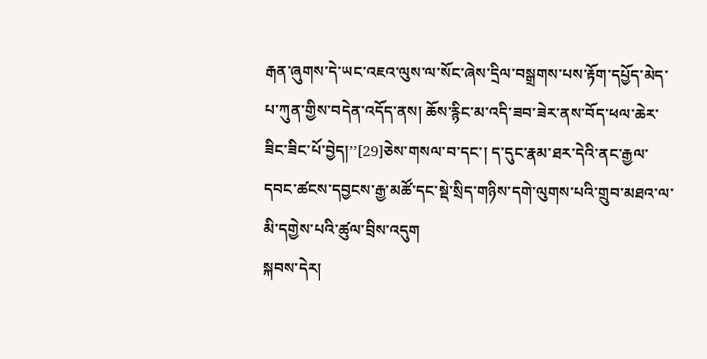རྒན་ཞུགས་དེ་ཡང་འཇའ་ལུས་ལ་སོང་ཞེས་དྲིལ་བསྒྲགས་པས་རྟོག་དཔྱོད་མེད་པ་ཀུན་གྱིས་བདེན་འདོད་ནས། ཆོས་རྙིང་མ་འདི་ཟབ་ཟེར་ནས་བོད་ཕལ་ཆེར་ཟིང་ཟིང་པོ་བྱེད།’’[29]ཅེས་གསལ་བ་དང་། ད་དུང་རྣམ་ཐར་དེའི་ནང་རྒྱལ་དབང་ཚངས་དབྱངས་རྒྱ་མཚོ་དང་སྡེ་སྲིད་གཉིས་དགེ་ལུགས་པའི་གྲུབ་མཐའ་ལ་མི་དགྱེས་པའི་ཚུལ་བྲིས་འདུག
སྐབས་དེར།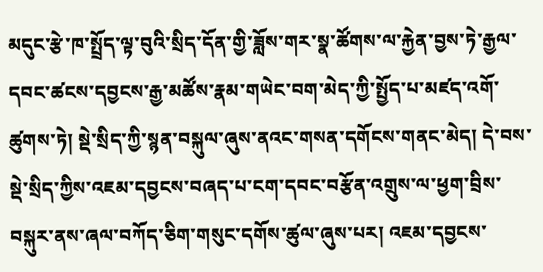མདུང་རྩེ་ཁ་སྤྲོད་ལྟ་བུའི་སྲིད་དོན་གྱི་ཟློས་གར་སྣ་ཚོགས་ལ་རྐྱེན་བྱས་ཏེ་རྒྱལ་དབང་ཚངས་དབྱངས་རྒྱ་མཚོས་རྣམ་གཡེང་བག་མེད་ཀྱི་སྤྱོད་པ་མཛད་འགོ་ཚུགས་ཏེ། སྡེ་སྲིད་ཀྱི་སྙན་བསྐུལ་ཞུས་ནའང་གསན་དགོངས་གནང་མེད། དེ་བས་སྡེ་སྲིད་ཀྱིས་འཇམ་དབྱངས་བཞད་པ་ངག་དབང་བརྩོན་འགྲུས་ལ་ཕྱག་བྲིས་བསྐུར་ནས་ཞལ་བཀོད་ཅིག་གསུང་དགོས་ཚུལ་ཞུས་པར། འཇམ་དབྱངས་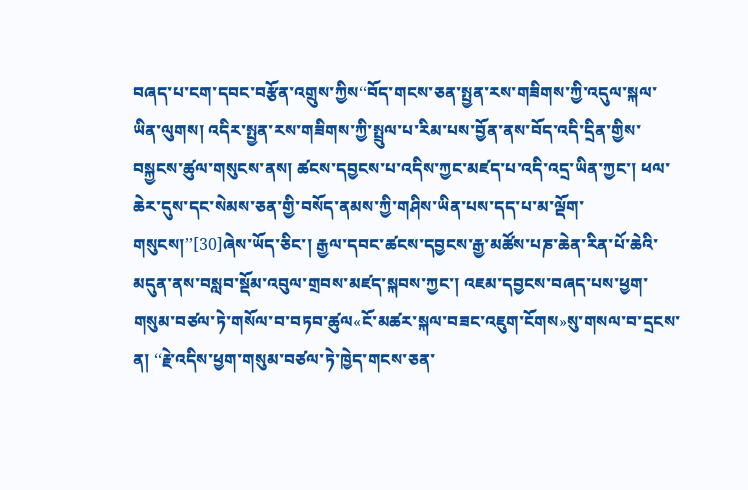བཞད་པ་ངག་དབང་བརྩོན་འགྲུས་ཀྱིས‘‘བོད་གངས་ཅན་སྤྱན་རས་གཟིགས་ཀྱི་འདུལ་སྐལ་ཡིན་ལུགས། འདིར་སྤྱན་རས་གཟིགས་ཀྱི་སྤྲུལ་པ་རིམ་པས་བྱོན་ནས་བོད་འདི་དྲིན་གྱིས་བསྐྱངས་ཚུལ་གསུངས་ནས། ཚངས་དབྱངས་པ་འདིས་ཀྱང་མཛད་པ་འདི་འདྲ་ཡིན་ཀྱང་། ཕལ་ཆེར་དུས་དང་སེམས་ཅན་གྱི་བསོད་ནམས་ཀྱི་གཤིས་ཡིན་པས་དད་པ་མ་ལྡོག་གསུངས།’’[30]ཞེས་ཡོད་ཅིང་། རྒྱལ་དབང་ཚངས་དབྱངས་རྒྱ་མཚོས་པཎ་ཆེན་རིན་པོ་ཆེའི་མདུན་ནས་བསླབ་སྡོམ་འབུལ་གྲབས་མཛད་སྐབས་ཀྱང་། འཇམ་དབྱངས་བཞད་པས་ཕྱག་གསུམ་བཙལ་ཏེ་གསོལ་བ་བཏབ་ཚུལ«ངོ་མཚར་སྐལ་བཟང་འཇུག་ངོགས»སུ་གསལ་བ་དྲངས་ན། ‘‘རྗེ་འདིས་ཕྱག་གསུམ་བཙལ་ཏེ་ཁྱེད་གངས་ཅན་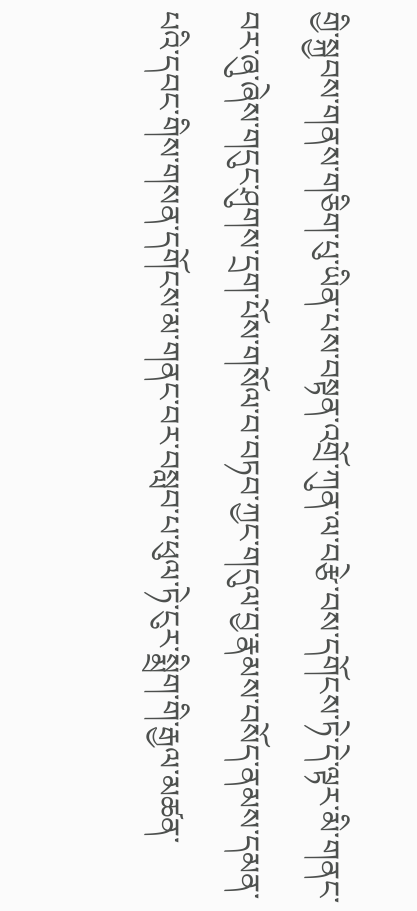གྱི་སྐྱབས་གནས་གཅིག་པུ་ཡིན་པས་བསྟན་འགྲོ་ཀུན་ལ་བརྩེ་བས་དགོངས་ཏེ་དེ་ལྟར་མི་གནང་བར་ཞུ་ཞེས་གདུང་ཤུགས་དྲག་པོས་གསོལ་བ་བཏབ་ཀྱང་གདུལ་བྱ་རྣམས་བསོད་ནམས་དམན་པའི་དབང་གིས་གསན་དགོངས་མ་གནང་བར་བསླབ་པ་ཕུལ་ཏེ་ངུར་སྨྲིག་གི་རྒྱལ་མཚན་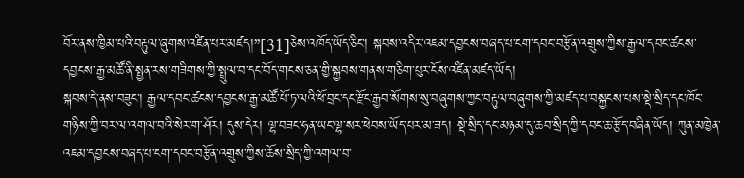བོར་ནས་ཁྱིམ་པའི་བརྟུལ་ཞུགས་འཛིན་པར་མཛད།’’[31]ཅེས་འཁོད་ཡོད་ཅིང་། སྐབས་འདིར་འཇམ་དབྱངས་བཞད་པ་ངག་དབང་བརྩོན་འགྲུས་ཀྱིས་རྒྱལ་དབང་ཚངས་དབྱངས་རྒྱ་མཚོ་ནི་སྤྱན་རས་གཟིགས་ཀྱི་སྤྲུལ་བ་དང་བོད་གངས་ཅན་གྱི་སྐྱབས་གནས་གཅིག་པུར་ངོས་འཛིན་མཛད་ཡོད།
སྐབས་དེ་ནས་བཟུང་། རྒྱལ་དབང་ཚངས་དབྱངས་རྒྱ་མཚོ་པོ་ཏ་ལའི་ཕོ་བྲང་དང་རྫོང་རྒྱབ་སོགས་སུ་བཞུགས་ཀྱང་བརྟུལ་བཞུགས་ཀྱི་མཛད་པ་བསྐྱངས་པས་སྡེ་སྲིད་དང་ཁོང་གཉིས་ཀྱི་བར་ལ་འགལ་བའི་སེར་ག་ཤོར། དུས་དེར། ལྷ་བཟང་ཧན་ཡང་ལྷ་སར་ཕེབས་ཡོད་པར་མ་ཟད། སྡེ་སྲིད་དང་མཉམ་དུ་ཆབ་སྲིད་ཀྱི་དབང་ཆ་རྩོད་བཞིན་ཡོད། ཀུན་མཁྱེན་འཇམ་དབྱངས་བཞད་པ་ངག་དབང་བརྩོན་འགྲུས་ཀྱིས་ཆོས་སྲིད་ཀྱི་འགལ་བ་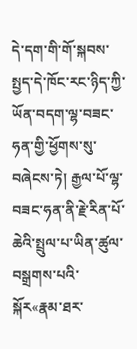དེ་དག་གི་གོ་སྐབས་སྤྱད་དེ་ཁོང་རང་ཉིད་ཀྱི་ཡོན་བདག་ལྷ་བཟང་ཧན་གྱི་ཕྱོགས་སུ་བཞེངས་ཏེ། རྒྱལ་པོ་ལྷ་བཟང་ཧན་ནི་རྗེ་རིན་པོ་ཆེའི་སྤྲུལ་པ་ཡིན་ཚུལ་བསྒྲགས་པའི་སྐོར«རྣམ་ཐར་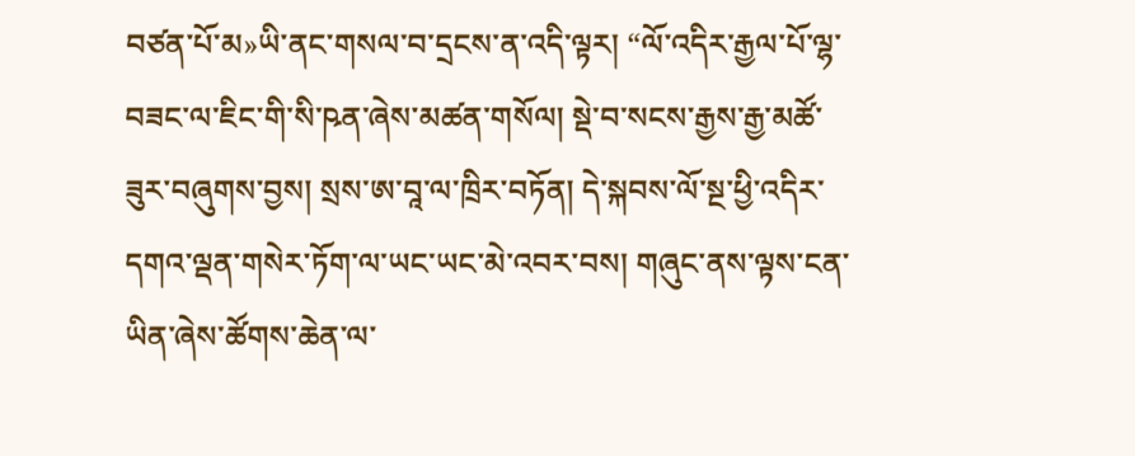བཙན་པོ་མ»ཡི་ནང་གསལ་བ་དྲངས་ན་འདི་ལྟར། “ལོ་འདིར་རྒྱལ་པོ་ལྷ་བཟང་ལ་ཇིང་གི་སི་ཥན་ཞེས་མཚན་གསོལ། སྡེ་བ་སངས་རྒྱས་རྒྱ་མཚོ་ཟུར་བཞུགས་བྱས། སྲས་ཨ་བཱ་ལ་ཁྲིར་བཏོན། དེ་སྐབས་ལོ་སྔ་ཕྱི་འདིར་དགའ་ལྡན་གསེར་ཏོག་ལ་ཡང་ཡང་མེ་འབར་བས། གཞུང་ནས་ལྟས་ངན་ཡིན་ཞེས་ཚོགས་ཆེན་ལ་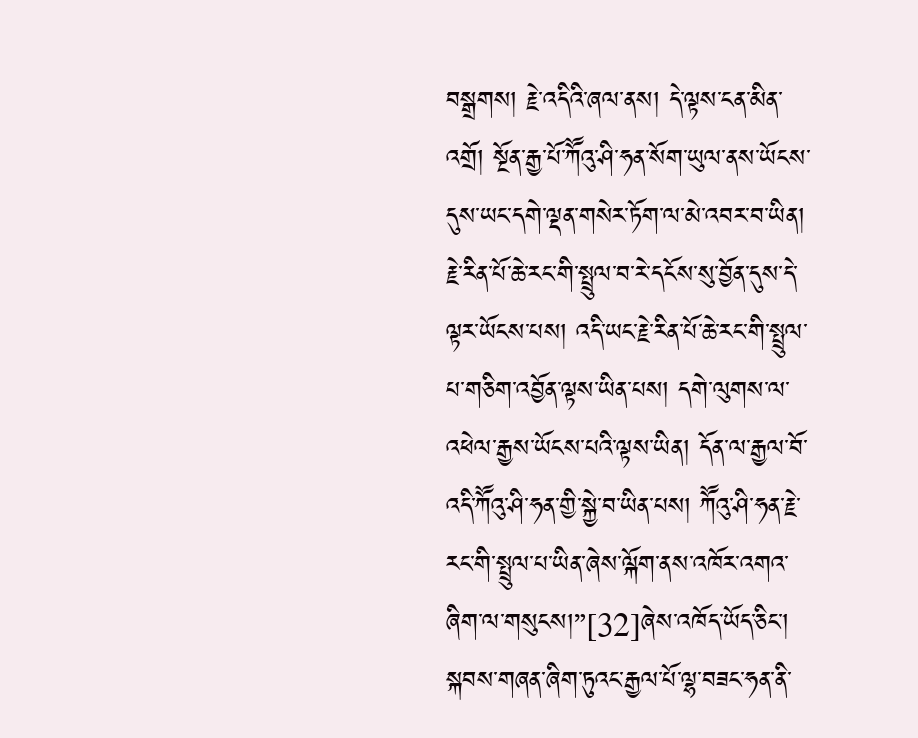བསྒྲགས། རྗེ་འདིའི་ཞལ་ནས། དེ་ལྟས་ངན་མིན་འགྲོ། སྔོན་རྒྱ་པོ་ཀཽའུ་ཤི་ཧན་སོག་ཡུལ་ནས་ཡོངས་དུས་ཡང་དགེ་ལྡན་གསེར་ཏོག་ལ་མེ་འབར་བ་ཡིན། རྗེ་རིན་པོ་ཆེ་རང་གི་སྤྲུལ་བ་རེ་དངོས་སུ་བྱོན་དུས་དེ་ལྟར་ཡོངས་པས། འདི་ཡང་རྗེ་རིན་པོ་ཆེ་རང་གི་སྤྲུལ་པ་གཅིག་འབྱོན་ལྟས་ཡིན་པས། དགེ་ལུགས་ལ་འཕེལ་རྒྱས་ཡོངས་པའི་ལྟས་ཡིན། དོན་ལ་རྒྱལ་བོ་འདི་ཀཽའུ་ཤི་ཧན་གྱི་སྐྱེ་བ་ཡིན་པས། ཀཽའུ་ཤི་ཧན་རྗེ་རང་གི་སྤྲུལ་པ་ཡིན་ཞེས་ལྐོག་ནས་འཁོར་འགའ་ཞིག་ལ་གསུངས།”[32]ཞེས་འཁོད་ཡོད་ཅིང་། སྐབས་གཞན་ཞིག་ཏུའང་རྒྱལ་པོ་ལྷ་བཟང་ཧན་ནི་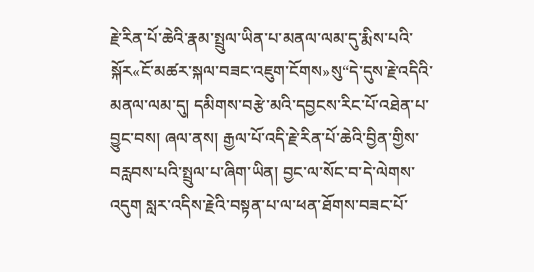རྗེ་རིན་པོ་ཆེའི་རྣམ་སྤྲུལ་ཡིན་པ་མནལ་ལམ་དུ་རྨིས་པའི་སྐོར«ངོ་མཚར་སྐལ་བཟང་འཇུག་ངོགས»སུ“དེ་དུས་རྗེ་འདིའི་མནལ་ལམ་དུ། དམིགས་བརྩེ་མའི་དབྱངས་རིང་པོ་འཐེན་པ་བྱུང་བས། ཞལ་ནས། རྒྱལ་པོ་འདི་རྗེ་རིན་པོ་ཆེའི་བྱིན་གྱིས་བརླབས་པའི་སྤྲུལ་པ་ཞིག་ཡིན། བྱང་ལ་སོང་བ་དེ་ལེགས་འདུག སླར་འདིས་རྗེའི་བསྟན་པ་ལ་ཕན་ཐོགས་བཟང་པོ་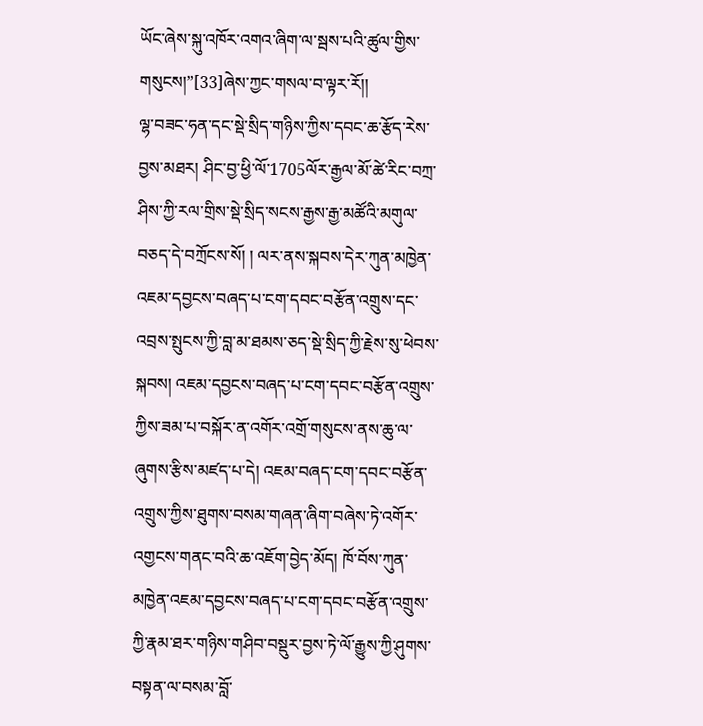ཡོང་ཞེས་སྐུ་འཁོར་འགའ་ཞིག་ལ་སྦས་པའི་ཚུལ་གྱིས་གསུངས།”[33]ཞེས་ཀྱང་གསལ་བ་ལྟར་རོ།།
ལྷ་བཟང་ཧན་དང་སྡེ་སྲིད་གཉིས་ཀྱིས་དབང་ཆ་རྩོད་རེས་བྱས་མཐར། ཤིང་བྱ་ཕྱི་ལོ་1705ལོར་རྒྱལ་མོ་ཚེ་རིང་བཀྲ་ཤིས་ཀྱི་རལ་གྲིས་སྡེ་སྲིད་སངས་རྒྱས་རྒྱ་མཚོའི་མགུལ་བཅད་དེ་བཀྲོངས་སོ། ། ལར་ནས་སྐབས་དེར་ཀུན་མཁྱེན་འཇམ་དབྱངས་བཞད་པ་ངག་དབང་བརྩོན་འགྲུས་དང་འབྲས་སྤུངས་ཀྱི་བླ་མ་ཐམས་ཅད་སྡེ་སྲིད་ཀྱི་རྗེས་སུ་ཕེབས་སྐབས། འཇམ་དབྱངས་བཞད་པ་ངག་དབང་བརྩོན་འགྲུས་ཀྱིས་ཟམ་པ་བསྐོར་ན་འགོར་འགྲོ་གསུངས་ནས་ཆུ་ལ་ཞུགས་རྩིས་མཛད་པ་དེ། འཇམ་བཞད་ངག་དབང་བརྩོན་འགྲུས་ཀྱིས་ཐུགས་བསམ་གཞན་ཞིག་བཞེས་ཏེ་འགོར་འགྱངས་གནང་བའི་ཆ་འཇོག་བྱེད་མོད། ཁོ་བོས་ཀུན་མཁྱེན་འཇམ་དབྱངས་བཞད་པ་ངག་དབང་བརྩོན་འགྲུས་ཀྱི་རྣམ་ཐར་གཉིས་གཤིབ་བསྡུར་བྱས་ཏེ་ལོ་རྒྱུས་ཀྱི་ཤུགས་བསྟན་ལ་བསམ་བློ་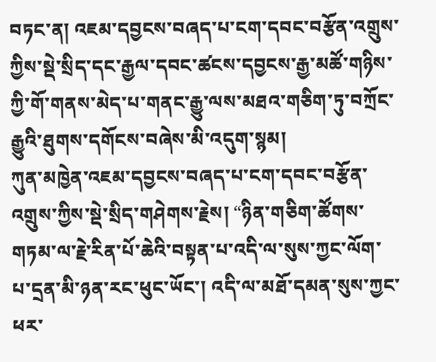བཏང་ན། འཇམ་དབྱངས་བཞད་པ་ངག་དབང་བརྩོན་འགྲུས་ཀྱིས་སྡེ་སྲིད་དང་རྒྱལ་དབང་ཚངས་དབྱངས་རྒྱ་མཚོ་གཉིས་ཀྱི་གོ་གནས་མེད་པ་གནང་རྒྱུ་ལས་མཐའ་གཅིག་ཏུ་བཀྲོང་རྒྱུའི་ཐུགས་དགོངས་བཞེས་མི་འདུག་སྙམ།
ཀུན་མཁྱེན་འཇམ་དབྱངས་བཞད་པ་ངག་དབང་བརྩོན་འགྲུས་ཀྱིས་སྡེ་སྲིད་གཤེགས་རྗེས། “ཉིན་གཅིག་ཚོགས་གཏམ་ལ་རྗེ་རིན་པོ་ཆེའི་བསྟན་པ་འདི་ལ་སུས་ཀྱང་ལོག་པ་དྲན་མི་ཉན་རང་ཕུང་ཡོང་། འདི་ལ་མཐོ་དམན་སུས་ཀྱང་ཕར་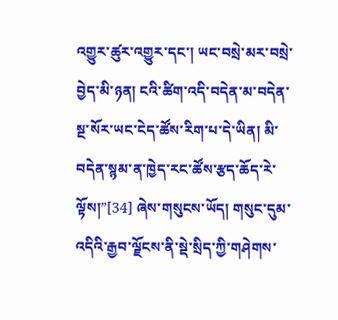འགྱུར་ཚུར་འགྱུར་དང་། ཡང་བསྲེ་མར་བསྲེ་བྱེད་མི་ཉན། ངའི་ཚིག་འདི་བདེན་མ་བདེན་སྔ་སོར་ཡང་ངེད་ཚོས་རིག་པ་དེ་ཡིན། མི་བདེན་སྙམ་ན་ཁྱེད་རང་ཚོས་རྩད་ཆོད་རེ་ལྟོས།”[34] ཞེས་གསུངས་ཡོད། གསུང་དུམ་འདིའི་རྒྱབ་ལྗོངས་ནི་སྡེ་སྲིད་ཀྱི་གཤེགས་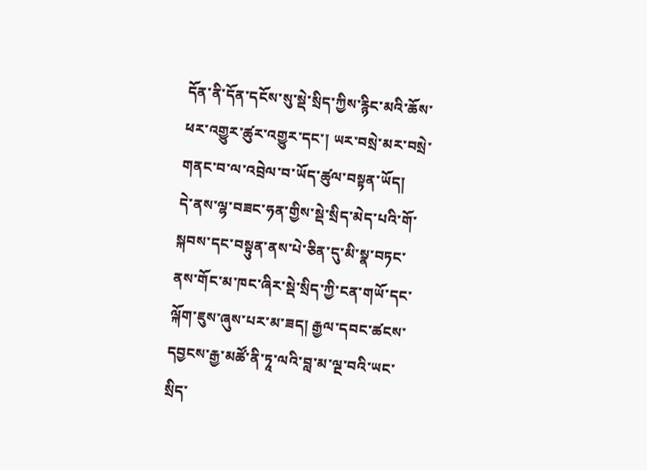དོན་ནི་དོན་དངོས་སུ་སྡེ་སྲིད་ཀྱིས་རྙིང་མའི་ཆོས་ཕར་འགྱུར་ཚུར་འགྱུར་དང་། ཡར་བསྲེ་མར་བསྲེ་གནང་བ་ལ་འབྲེལ་བ་ཡོད་ཚུལ་བསྟན་ཡོད།
དེ་ནས་ལྷ་བཟང་ཧན་གྱིས་སྡེ་སྲིད་མེད་པའི་གོ་སྐབས་དང་བསྟུན་ནས་པེ་ཅིན་དུ་མི་སྣ་བཏང་ནས་གོང་མ་ཁང་ཞིར་སྡེ་སྲིད་ཀྱི་ངན་གཡོ་དང་ལྐོག་ཇུས་ཞུས་པར་མ་ཟད། རྒྱལ་དབང་ཚངས་དབྱངས་རྒྱ་མཚོ་ནི་ཏཱ་ལའི་བླ་མ་ལྔ་བའི་ཡང་སྲིད་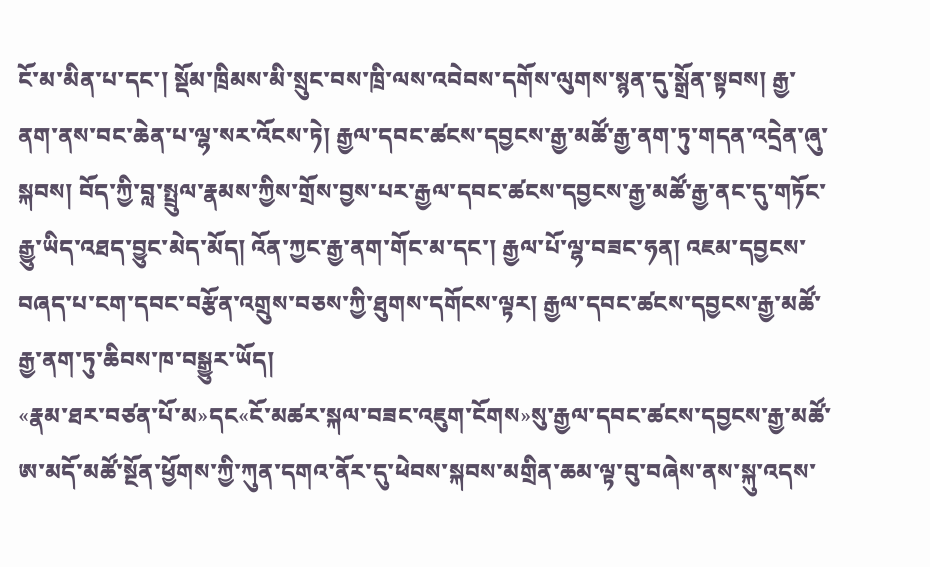ངོ་མ་མིན་པ་དང་། སྡོམ་ཁྲིམས་མི་སྲུང་བས་ཁྲི་ལས་འབེབས་དགོས་ལུགས་སྙན་དུ་སྒྲོན་སྟབས། རྒྱ་ནག་ནས་བང་ཆེན་པ་ལྷ་སར་འོངས་ཏེ། རྒྱལ་དབང་ཚངས་དབྱངས་རྒྱ་མཚོ་རྒྱ་ནག་ཏུ་གདན་འདྲེན་ཞུ་སྐབས། བོད་ཀྱི་བླ་སྤྲུལ་རྣམས་ཀྱིས་གྲོས་བྱས་པར་རྒྱལ་དབང་ཚངས་དབྱངས་རྒྱ་མཚོ་རྒྱ་ནང་དུ་གཏོང་རྒྱུ་ཡིད་འཐད་བྱུང་མེད་མོད། འོན་ཀྱང་རྒྱ་ནག་གོང་མ་དང་། རྒྱལ་པོ་ལྷ་བཟང་ཧན། འཇམ་དབྱངས་བཞད་པ་ངག་དབང་བརྩོན་འགྲུས་བཅས་ཀྱི་ཐུགས་དགོངས་ལྟར། རྒྱལ་དབང་ཚངས་དབྱངས་རྒྱ་མཚོ་རྒྱ་ནག་ཏུ་ཆིབས་ཁ་བསྒྱུར་ཡོད།
«རྣམ་ཐར་བཙན་པོ་མ»དང«ངོ་མཚར་སྐལ་བཟང་འཇུག་ངོགས»སུ་རྒྱལ་དབང་ཚངས་དབྱངས་རྒྱ་མཚོ་ཨ་མདོ་མཚོ་སྔོན་ཕྱོགས་ཀྱི་ཀུན་དགའ་ནོར་དུ་ཕེབས་སྐབས་མགྲིན་ཆམ་ལྟ་བུ་བཞེས་ནས་སྐུ་འདས་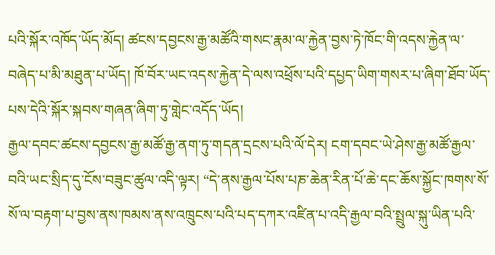པའི་སྐོར་འཁོད་ཡོད་མོད། ཚངས་དབྱངས་རྒྱ་མཚོའི་གསང་རྣམ་ལ་རྐྱེན་བྱས་ཏེ་ཁོང་གི་འདས་རྐྱེན་ལ་བཞེད་པ་མི་མཐུན་པ་ཡོད། ཁོ་བོར་ཡང་འདས་རྐྱེན་དེ་ལས་འཕྲོས་པའི་དཔྱད་ཡིག་གསར་པ་ཞིག་ཐོབ་ཡོད་པས་དེའི་སྐོར་སྐབས་གཞན་ཞིག་ཏུ་གླེང་འདོད་ཡོད།
རྒྱལ་དབང་ཚངས་དབྱངས་རྒྱ་མཚོ་རྒྱ་ནག་ཏུ་གདན་དྲངས་པའི་ལོ་དེར། ངག་དབང་ཡེ་ཤེས་རྒྱ་མཚོ་རྒྱལ་བའི་ཡང་སྲིད་དུ་ངོས་བཟུང་ཚུལ་འདི་ལྟར། “དེ་ནས་རྒྱལ་པོས་པཎ་ཆེན་རིན་པོ་ཆེ་དང་ཆོས་སྐྱོང་ཁགས་སོ་སོ་ལ་བརྟག་པ་བྱས་ནས་ཁམས་ནས་འཁྲུངས་པའི་པད་དཀར་འཛིན་པ་འདི་རྒྱལ་བའི་སྤྲུལ་སྐུ་ཡིན་པའི་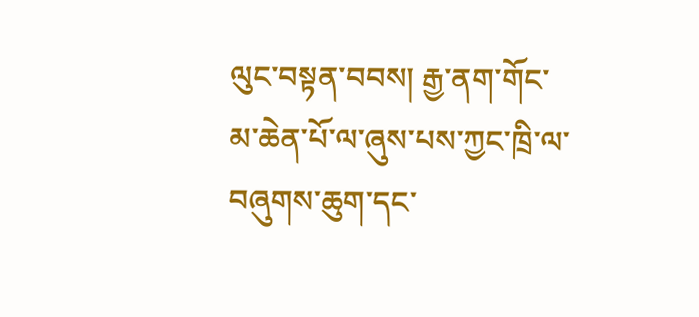ལུང་བསྟན་བབས། རྒྱ་ནག་གོང་མ་ཆེན་པོ་ལ་ཞུས་པས་ཀྱང་ཁྲི་ལ་བཞུགས་ཆུག་དང་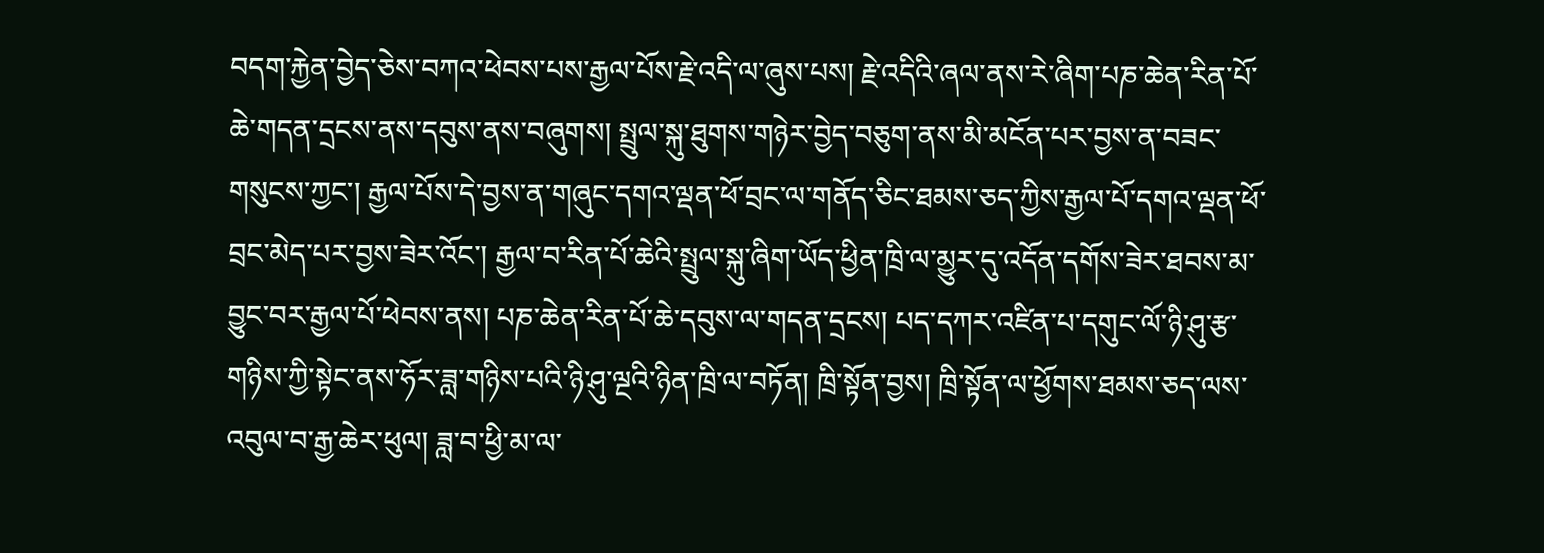བདག་རྐྱེན་བྱེད་ཅེས་བཀའ་ཕེབས་པས་རྒྱལ་པོས་རྗེ་འདི་ལ་ཞུས་པས། རྗེ་འདིའི་ཞལ་ནས་རེ་ཞིག་པཎ་ཆེན་རིན་པོ་ཆེ་གདན་དྲངས་ནས་དབུས་ནས་བཞུགས། སྤྲུལ་སྐུ་ཐུགས་གཉེར་བྱེད་བཅུག་ནས་མི་མངོན་པར་བྱས་ན་བཟང་གསུངས་ཀྱང་། རྒྱལ་པོས་དེ་བྱས་ན་གཞུང་དགའ་ལྡན་ཕོ་བྲང་ལ་གནོད་ཅིང་ཐམས་ཅད་ཀྱིས་རྒྱལ་པོ་དགའ་ལྡན་ཕོ་བྲང་མེད་པར་བྱས་ཟེར་འོང་། རྒྱལ་བ་རིན་པོ་ཆེའི་སྤྲུལ་སྐུ་ཞིག་ཡོད་ཕྱིན་ཁྲི་ལ་མྱུར་དུ་འདོན་དགོས་ཟེར་ཐབས་མ་བྱུང་བར་རྒྱལ་པོ་ཕེབས་ནས། པཎ་ཆེན་རིན་པོ་ཆེ་དབུས་ལ་གདན་དྲངས། པད་དཀར་འཛིན་པ་དགུང་ལོ་ཉི་ཤུ་རྩ་གཉིས་ཀྱི་སྟེང་ནས་ཧོར་ཟླ་གཉིས་པའི་ཉི་ཤུ་ལྔའི་ཉིན་ཁྲི་ལ་བཏོན། ཁྲི་སྟོན་བྱས། ཁྲི་སྟོན་ལ་ཕྱོགས་ཐམས་ཅད་ལས་འབུལ་བ་རྒྱ་ཆེར་ཕུལ། ཟླ་བ་ཕྱི་མ་ལ་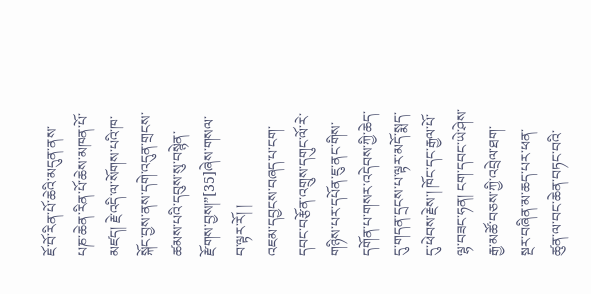ཇོ་བོ་རིན་པོ་ཆེའི་མདུན་ནས་པཎ་ཆེན་རིན་པོ་ཆེས་མཁན་པོ་མཛད། རྗེ་འདི་ལ་སོགས་པའི་ཁ་སྐོང་བྱས་ནས་དགེ་འདུན་གྲངས་ཚམས་པའི་དབུས་སུ་བསྙེན་རྫོགས་བྱས།”[35]ཞེས་གསལ་བ་ལྟར་རོ། །
འཇམ་དབྱངས་བཞད་པ་ངག་དབང་བརྩོན་འགྲུས་དགུང་ལོ་རེ་གཉིས་པར་དཔོན་ཇུ་ནང་གིས་དགོན་པ་གསར་འདེབས་ཀྱི་ཆེད་དུ་གདན་དྲངས་པ་ལྟར་མདོ་སྨད་དུ་ཕེབས་རྗེས་། ཁོང་དང་རྒྱལ་པོ་ལྷ་བཟང་ཧན། ངག་དབང་ཡེ་ཤེས་རྒྱ་མཚོ་བཅས་ཀྱི་འབྲེལ་ཐག་སྔར་བཞིན་མ་ཆད་པར་ཕན་ཚུན་ལ་བང་ཆེན་བཏང་བའི་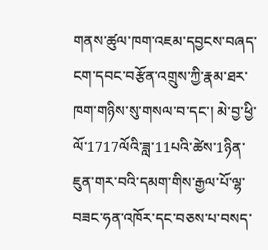གནས་ཚུལ་ཁག་འཇམ་དབྱངས་བཞད་ངག་དབང་བརྩོན་འགྲུས་ཀྱི་རྣམ་ཐར་ཁག་གཉིས་སུ་གསལ་བ་དང་། མེ་བྱ་ཕྱི་ལོ་1717ལོའི་ཟླ་11པའི་ཚེས་1ཉིན་ཇུན་གར་བའི་དམག་གིས་རྒྱལ་པོ་ལྷ་བཟང་ཧན་འཁོར་དང་བཅས་པ་བསད་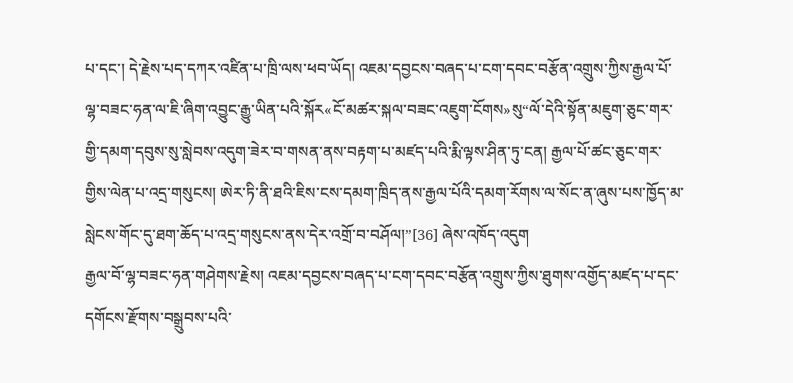པ་དང་། དེ་རྗེས་པད་དཀར་འཛིན་པ་ཁྲི་ལས་ཕབ་ཡོད། འཇམ་དབྱངས་བཞད་པ་ངག་དབང་བརྩོན་འགྲུས་ཀྱིས་རྒྱལ་པོ་ལྷ་བཟང་ཧན་ལ་ཇི་ཞིག་འབྱུང་རྒྱུ་ཡིན་པའི་སྐོར«ངོ་མཚར་སྐལ་བཟང་འཇུག་ངོགས»སུ“ལོ་དེའི་སྟོན་མཇུག་ཅུང་གར་གྱི་དམག་དབུས་སུ་སླེབས་འདུག་ཟེར་བ་གསན་ནས་བརྟག་པ་མཛད་པའི་རྨི་ལྟས་ཤིན་ཏུ་ངན། རྒྱལ་པོ་ཚང་ཅུང་གར་གྱིས་ལེན་པ་འདྲ་གསུངས། ཨེར་ཏི་ནི་ཐའི་ཇིས་ངས་དམག་ཁྲིད་ནས་རྒྱལ་པོའི་དམག་རོགས་ལ་སོང་ན་ཞུས་པས་ཁྱོད་མ་སླེངས་གོང་དུ་ཐག་ཆོད་པ་འདྲ་གསུངས་ནས་དེར་འགྲོ་བ་བཤོལ།”[36] ཞེས་འཁོད་འདུག
རྒྱལ་བོ་ལྷ་བཟང་ཧན་གཤེགས་རྗེས། འཇམ་དབྱངས་བཞད་པ་ངག་དབང་བརྩོན་འགྲུས་ཀྱིས་ཐུགས་འགྱོད་མཛད་པ་དང་དགོངས་རྫོགས་བསྒྲུབས་པའི་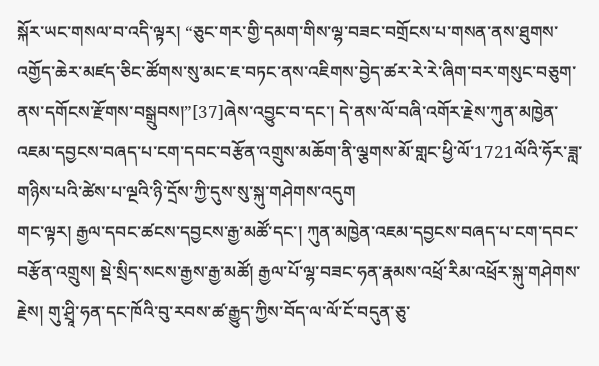སྐོར་ཡང་གསལ་བ་འདི་ལྟར། “ཅུང་གར་གྱི་དམག་གིས་ལྷ་བཟང་བགྲོངས་པ་གསན་ནས་ཐུགས་འགྱོད་ཆེར་མཛད་ཅིང་ཚོགས་སུ་མང་ཇ་བཏང་ནས་འཇིགས་བྱེད་ཚར་རེ་རེ་ཞིག་བར་གསུང་བཅུག་ནས་དགོངས་རྫོགས་བསྒྲུབས།”[37]ཞེས་འབྱུང་བ་དང་། དེ་ནས་ལོ་བཞི་འགོར་རྗེས་ཀུན་མཁྱེན་འཇམ་དབྱངས་བཞད་པ་ངག་དབང་བརྩོན་འགྲུས་མཆོག་ནི་ལྕགས་མོ་གླང་ཕྱི་ལོ་1721ལོའི་ཧོར་ཟླ་གཉིས་པའི་ཚེས་པ་ལྔའི་ཉི་དྲོས་ཀྱི་དུས་སུ་སྐུ་གཤེགས་འདུག
གང་ལྟར། རྒྱལ་དབང་ཚངས་དབྱངས་རྒྱ་མཚོ་དང་། ཀུན་མཁྱེན་འཇམ་དབྱངས་བཞད་པ་ངག་དབང་བརྩོན་འགྲུས། སྡེ་སྲིད་སངས་རྒྱས་རྒྱ་མཚོ། རྒྱལ་པོ་ལྷ་བཟང་ཧན་རྣམས་འཕྲོ་རིམ་འཕྲོར་སྐུ་གཤེགས་རྗེས། གུ་ཤྲཱི་ཧན་དང་ཁོའི་བུ་རབས་ཚ་རྒྱུད་ཀྱིས་བོད་ལ་ལོ་ངོ་བདུན་ཅུ་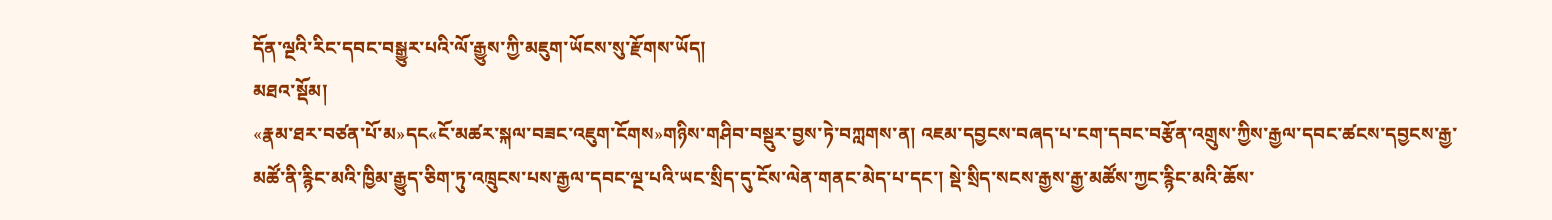དོན་ལྔའི་རིང་དབང་བསྒྱུར་པའི་ལོ་རྒྱུས་ཀྱི་མཇུག་ཡོངས་སུ་རྫོགས་ཡོད།
མཐའ་སྡོམ།
«རྣམ་ཐར་བཙན་པོ་མ»དང«ངོ་མཚར་སྐལ་བཟང་འཇུག་ངོགས»གཉིས་གཤིབ་བསྡུར་བྱས་ཏེ་བཀླགས་ན། འཇམ་དབྱངས་བཞད་པ་ངག་དབང་བརྩོན་འགྲུས་ཀྱིས་རྒྱལ་དབང་ཚངས་དབྱངས་རྒྱ་མཚོ་ནི་རྙིང་མའི་ཁྱིམ་རྒྱུད་ཅིག་ཏུ་འཁྲུངས་པས་རྒྱལ་དབང་ལྔ་པའི་ཡང་སྲིད་དུ་ངོས་ལེན་གནང་མེད་པ་དང་། སྡེ་སྲིད་སངས་རྒྱས་རྒྱ་མཚོས་ཀྱང་རྙིང་མའི་ཆོས་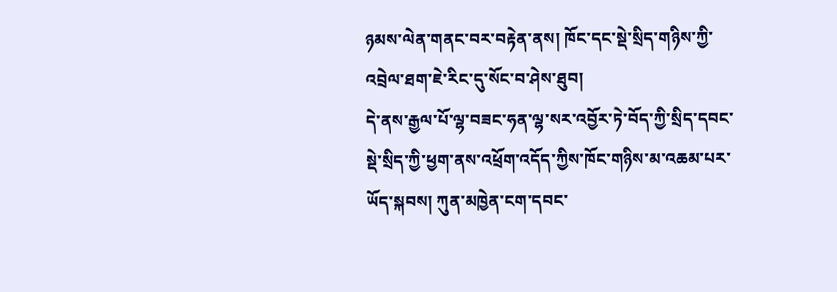ཉམས་ལེན་གནང་བར་བརྟེན་ནས། ཁོང་དང་སྡེ་སྲིད་གཉིས་ཀྱི་འབྲེལ་ཐག་ཇེ་རིང་དུ་སོང་བ་ཤེས་ཐུབ།
དེ་ནས་རྒྱལ་པོ་ལྷ་བཟང་ཧན་ལྷ་སར་འབྱོར་ཏེ་བོད་ཀྱི་སྲིད་དབང་སྡེ་སྲིད་ཀྱི་ཕྱག་ནས་འཕྲོག་འདོད་ཀྱིས་ཁོང་གཉིས་མ་འཆམ་པར་ཡོད་སྐབས། ཀུན་མཁྱེན་ངག་དབང་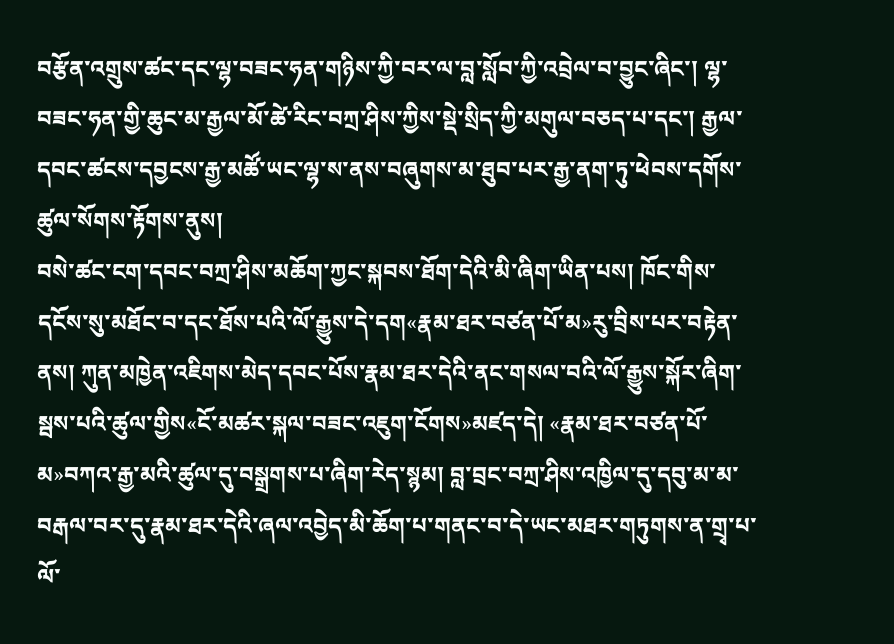བརྩོན་འགྲུས་ཚང་དང་ལྷ་བཟང་ཧན་གཉིས་ཀྱི་བར་ལ་བླ་སློབ་ཀྱི་འབྲེལ་བ་བྱུང་ཞིང་། ལྷ་བཟང་ཧན་གྱི་ཆུང་མ་རྒྱལ་མོ་ཚེ་རིང་བཀྲ་ཤིས་ཀྱིས་སྡེ་སྲིད་ཀྱི་མགུལ་བཅད་པ་དང་། རྒྱལ་དབང་ཚངས་དབྱངས་རྒྱ་མཚོ་ཡང་ལྷ་ས་ནས་བཞུགས་མ་ཐུབ་པར་རྒྱ་ནག་ཏུ་ཕེབས་དགོས་ཚུལ་སོགས་རྟོགས་ནུས།
བསེ་ཚང་ངག་དབང་བཀྲ་ཤིས་མཆོག་ཀྱང་སྐབས་ཐོག་དེའི་མི་ཞིག་ཡིན་པས། ཁོང་གིས་དངོས་སུ་མཐོང་བ་དང་ཐོས་པའི་ལོ་རྒྱུས་དེ་དག«རྣམ་ཐར་བཙན་པོ་མ»རུ་བྲིས་པར་བརྟེན་ནས། ཀུན་མཁྱེན་འཇིགས་མེད་དབང་པོས་རྣམ་ཐར་དེའི་ནང་གསལ་བའི་ལོ་རྒྱུས་སྐོར་ཞིག་སྦས་པའི་ཚུལ་གྱིས«ངོ་མཚར་སྐལ་བཟང་འཇུག་ངོགས»མཛད་དེ། «རྣམ་ཐར་བཙན་པོ་མ»བཀའ་རྒྱ་མའི་ཚུལ་དུ་བསྒྲགས་པ་ཞིག་རེད་སྙམ། བླ་བྲང་བཀྲ་ཤིས་འཁྱིལ་དུ་དབུ་མ་མ་བརྒལ་བར་དུ་རྣམ་ཐར་དེའི་ཞལ་འབྱེད་མི་ཆོག་པ་གནང་བ་དེ་ཡང་མཐར་གཏུགས་ན་གྲྭ་པ་ལོ་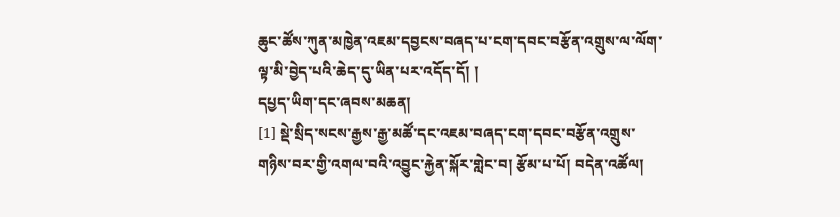ཆུང་ཚོས་ཀུན་མཁྱེན་འཇམ་དབྱངས་བཞད་པ་ངག་དབང་བརྩོན་འགྲུས་ལ་ལོག་ལྟ་མི་བྱེད་པའི་ཆེད་དུ་ཡིན་པར་འདོད་དོ། །
དཔྱད་ཡིག་དང་ཞབས་མཆན།
[1] སྡེ་སྲིད་སངས་རྒྱས་རྒྱ་མཚོ་དང་འཇམ་བཞད་ངག་དབང་བརྩོན་འགྲུས་གཉིས་བར་གྱི་འགལ་བའི་འབྱུང་རྐྱེན་སྐོར་གླེང་བ། རྩོམ་པ་པོ། བདེན་འཚོལ།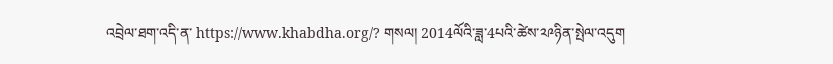འབྲེལ་ཐག་འདི་ན་ https://www.khabdha.org/? གསལ། 2014ལོའི་ཟླ་4པའི་ཚེས་༢༩ཉིན་སྤེལ་འདུག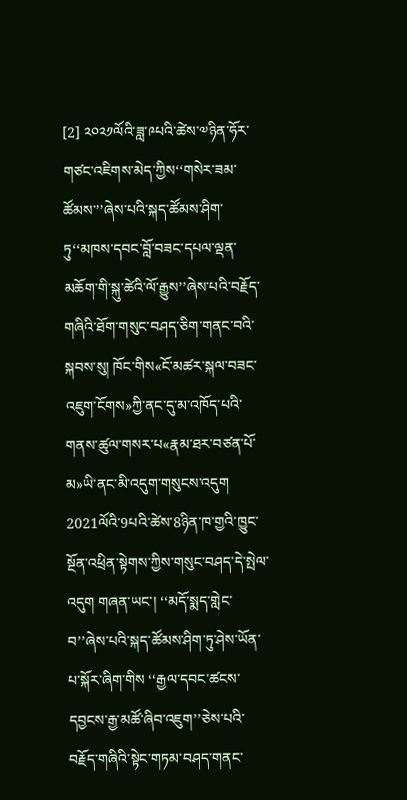[2] ༢༠༢༡ལོའི་ཟླ་༩པའི་ཚེས་༧ཉིན་ཧོར་གཙང་འཇིགས་མེད་ཀྱིས‘‘གསེར་ཟམ་ཚོམས་’’ཞེས་པའི་སྐད་ཚོམས་ཤིག་ཏུ‘‘མཁས་དབང་བློ་བཟང་དཔལ་ལྡན་མཆོག་གི་སྐུ་ཚེའི་ལོ་རྒྱུས’’ཞེས་པའི་བརྗོད་གཞིའི་ཐོག་གསུང་བཤད་ཅིག་གནང་བའི་སྐབས་སུ། ཁོང་གིས«ངོ་མཚར་སྐལ་བཟང་འཇུག་ངོགས»ཀྱི་ནང་དུ་མ་འཁོད་པའི་གནས་ཚུལ་གསར་པ«རྣམ་ཐར་བཙན་པོ་མ»ཡི་ནང་མི་འདུག་གསུངས་འདུག 2021ལོའི་9པའི་ཚེས་8ཉིན་ཁ་གྱའི་ཁྱུང་སྔོན་འཕྲིན་སྟེགས་ཀྱིས་གསུང་བཤད་དེ་སྤེལ་འདུག གཞན་ཡང་། ‘‘མདོ་སྨད་གླེང་བ’’ཞེས་པའི་སྐད་ཚོམས་ཤིག་ཏུ་ཤེས་ཡོན་པ་སྐོར་ཞིག་གིས ‘‘རྒྱལ་དབང་ཚངས་དབྱངས་རྒྱ་མཚོ་ཞིབ་འཇུག’’ཅེས་པའི་བརྗོད་གཞིའི་སྟེང་གཏམ་བཤད་གནང་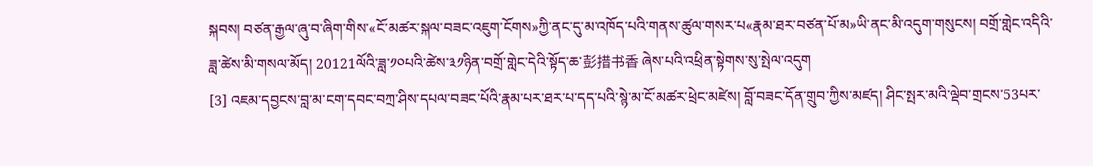སྐབས། བཙན་རྒྱལ་ཞུ་བ་ཞིག་གིས་«ངོ་མཚར་སྐལ་བཟང་འཇུག་ངོགས»ཀྱི་ནང་དུ་མ་འཁོད་པའི་གནས་ཚུལ་གསར་པ«རྣམ་ཐར་བཙན་པོ་མ»ཡི་ནང་མི་འདུག་གསུངས། བགྲོ་གླེང་འདིའི་ཟླ་ཚེས་མི་གསལ་མོད། 20121ལོའི་ཟླ་༡༠པའི་ཚེས་༣༡ཉིན་བགྲོ་གླེང་དེའི་སྟོད་ཆ་彭措书香 ཞེས་པའི་འཕྲིན་སྟེགས་སུ་སྤེལ་འདུག
[3] འཇམ་དབྱངས་བླ་མ་ངག་དབང་བཀྲ་ཤིས་དཔལ་བཟང་པོའི་རྣམ་པར་ཐར་པ་དད་པའི་སྙེ་མ་ངོ་མཚར་ཕྲེང་མཛེས། བློ་བཟང་དོན་གྲུབ་ཀྱིས་མཛད། ཤིང་སྤར་མའི་ལྡེབ་གྲངས་53པར་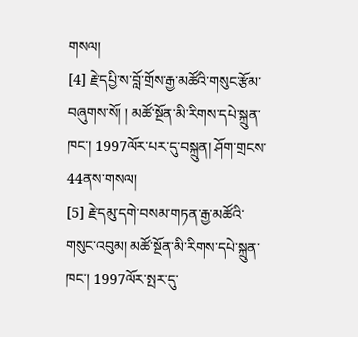གསལ།
[4] རྗེ་དཔྱི་ས་བློ་གྲོས་རྒྱ་མཚོའི་གསུང་རྩོམ་བཞུགས་སོ། ། མཚོ་སྔོན་མི་རིགས་དཔེ་སྐྲུན་ཁང་། 1997ལོར་པར་དུ་བསྐྲུན། ཤོག་གྲངས་44ནས་གསལ།
[5] རྗེ་དམུ་དགེ་བསམ་གཏན་རྒྱ་མཚོའི་གསུང་འབུམ། མཚོ་སྔོན་མི་རིགས་དཔེ་སྐྲུན་ཁང་། 1997ལོར་སྤར་དུ་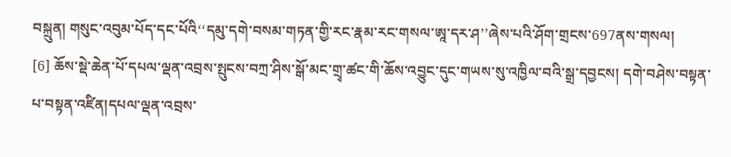བསྐྲུན། གསུང་འབུམ་པོད་དང་པོའི‘‘དམུ་དགེ་བསམ་གཏན་གྱི་རང་རྣམ་རང་གསལ་ཨཱ་དར་ཤ’’ཞེས་པའི་ཤོག་གྲངས་697ནས་གསལ།
[6] ཆོས་སྡེ་ཆེན་པོ་དཔལ་ལྡན་འབྲས་སྤུངས་བཀྲ་ཤིས་སྒོ་མང་གྲྭ་ཚང་གི་ཆོས་འབྱུང་དུང་གཡས་སུ་འཁྱིལ་བའི་སྒྲ་དབྱངས། དགེ་བཤེས་བསྟན་པ་བསྟན་འཛིན།དཔལ་ལྡན་འབྲས་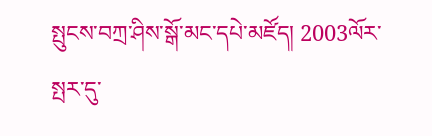སྤུངས་བཀྲ་ཤིས་སྒོ་མང་དཔེ་མཛོད། 2003ལོར་སྤར་དུ་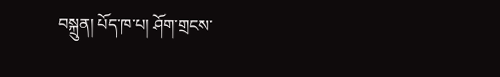བསྐྲུན། པོད་ཁ་པ། ཤོག་གྲངས་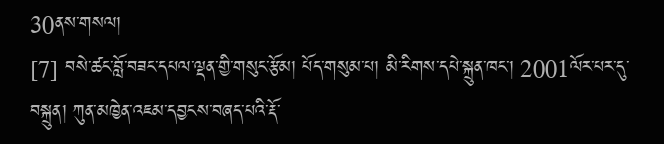30ནས་གསལ།
[7] བསེ་ཚང་བློ་བཟང་དཔལ་ལྡན་གྱི་གསུང་རྩོམ། པོད་གསུམ་པ། མི་རིགས་དཔེ་སྐྲུན་ཁང་། 2001ལོར་པར་དུ་བསྐྲུན། ཀུན་མཁྱེན་འཇམ་དབྱངས་བཞད་པའི་རྡོ་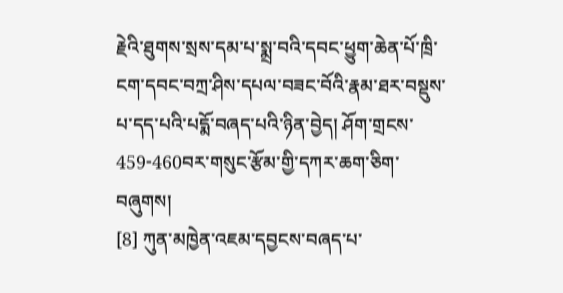རྗེའི་ཐུགས་སྲས་དམ་པ་སྨྲ་བའི་དབང་ཕྱུག་ཆེན་པོ་ཁྲི་ངག་དབང་བཀྲ་ཤིས་དཔལ་བཟང་བོའི་རྣམ་ཐར་བསྡུས་པ་དད་པའི་པདྨོ་བཞད་པའི་ཉིན་བྱེད། ཤོག་གྲངས་459-460བར་གསུང་རྩོམ་གྱི་དཀར་ཆག་ཅིག་བཞུགས།
[8] ཀུན་མཁྱེན་འཇམ་དབྱངས་བཞད་པ་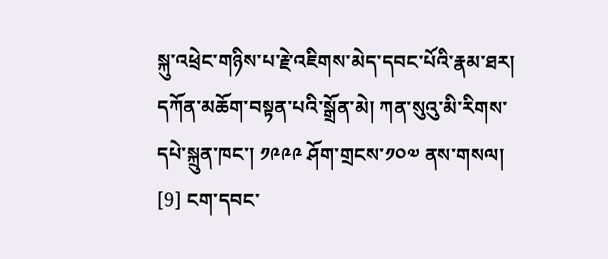སྐུ་འཕྲེང་གཉིས་པ་རྗེ་འཇིགས་མེད་དབང་པོའི་རྣམ་ཐར། དཀོན་མཆོག་བསྟན་པའི་སྒྲོན་མེ། ཀན་སུའུ་མི་རིགས་དཔེ་སྐྲུན་ཁང་། ༡༩༩༩ ཤོག་གྲངས་༡༠༧ ནས་གསལ།
[9] ངག་དབང་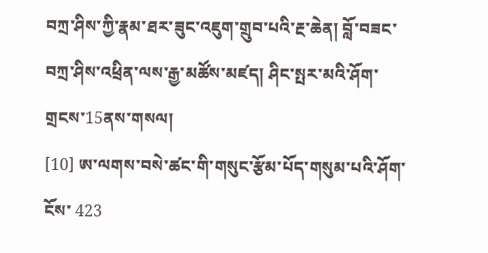བཀྲ་ཤིས་ཀྱི་རྣམ་ཐར་ཟུང་འཇུག་གྲུབ་པའི་རྔ་ཆེན། བློ་བཟང་བཀྲ་ཤིས་འཕྲིན་ལས་རྒྱ་མཚོས་མཛད། ཤིང་སྤར་མའི་ཤོག་གྲངས་15ནས་གསལ།
[10] ཨ་ལགས་བསེ་ཚང་གི་གསུང་རྩོམ་པོད་གསུམ་པའི་ཤོག་ངོས་ 423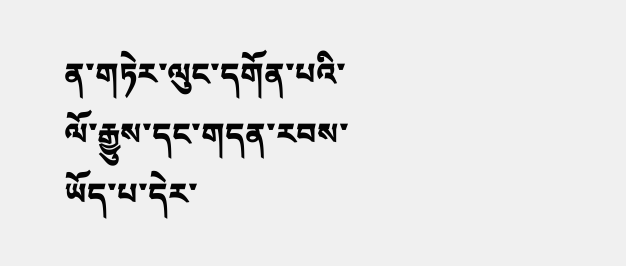ན་གཏེར་ལུང་དགོན་པའི་ལོ་རྒྱུས་དང་གདན་རབས་ཡོད་པ་དེར་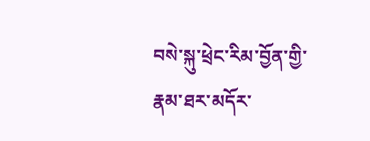བསེ་སྐུ་ཕྲེང་རིམ་བྱོན་གྱི་རྣམ་ཐར་མདོར་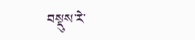བསྡུས་རེ་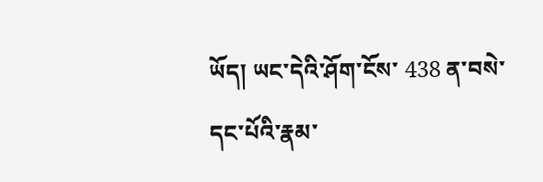ཡོད། ཡང་དེའི་ཤོག་ངོས་ 438 ན་བསེ་དང་པོའི་རྣམ་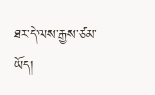ཐར་དེ་ལས་རྒྱས་ཙམ་ཡོད།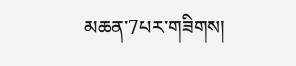མཆན་7པར་གཟིགས།